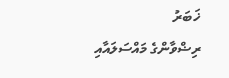ޚަބަރު
ރިޟްވާންގެ މައްސަލައާއި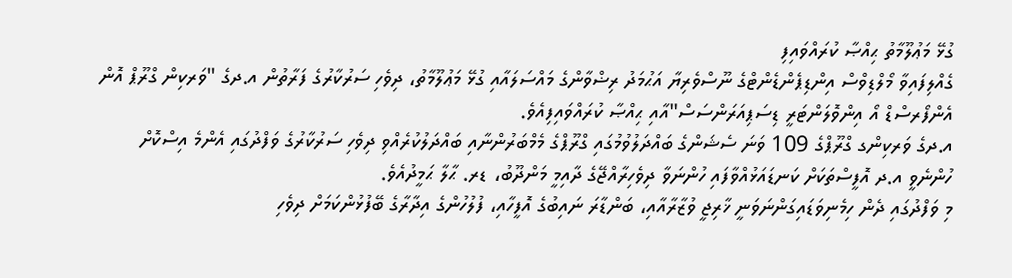ގުޅޭ މަޢުލޫމާތު ޙިއްޞާ ކުރައްވައިފި
ގެއްލިފައިވާ މޯލްޑިވްސް އިންޑިޕެންޑެންޓްގެ ނޫސްވެރިޔާ އަޙުމަދު ރިޟްވާންގެ މައްސަލައާއި ގުޅޭ މަޢުލޫމާތު، ދިވެހި ސަރުކާރުގެ ފަރާތުން އ.ދގެ "ވަރކިން ގްރޫޕް އޮން އެންފޯރސްޑް އޯ އިންވޮލަންޓަރީ ޑިސަޕިއަރަންސަސް"އާއި ޙިއްޞާ ކުރައްވައިފިއެވެ.
އ.ދގެ ވަރކިންގ ގްރޫޕްގެ 109 ވަނަ ސެޝަންގެ ބައްދަލުވުމުގައި ގްރޫޕްގެ މެމްބަރުންނާއި ބައްދަލުކުރެއްވި ދިވެހި ސަރުކާރުގެ ވަފްދުގައި އެންމެ އިސްކޮށް ހުންނެވީ އ.ދ އޮފީސްތަކަށް ކަނޑައަޅުއްވާފައި ހުންނަވާ ދިވެހިރާއްޖޭގެ ދާއިމީ މަންދޫބު، ޑރ. ޙާލާ ޙަމީދުއެވެ.
މި ވަފްދުގައި ދެން ހިމެނިވަޑައިގަންނަވަނީ ޚާރިޖީ ވުޒާރާއާއި، ބަންޑާރަ ނައިބުގެ އޮފީހާއި، ފުލުހުންގެ އިދާރާގެ ބޭފުޅުންކަމަށް ދިވެހި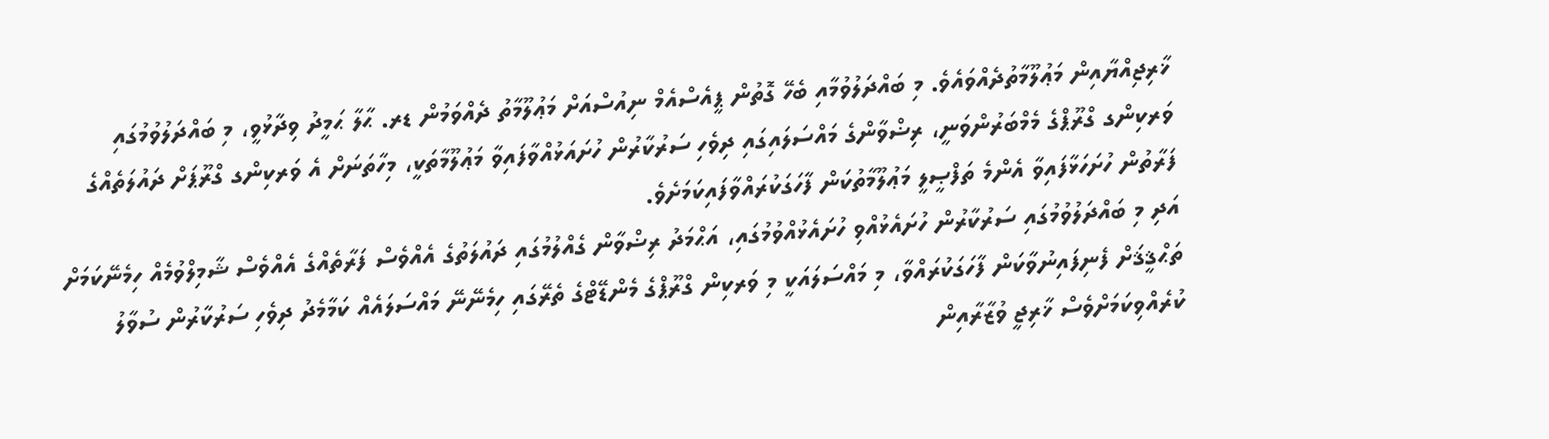ޚާރިޖިއްޔާއިން މަޢުލޫމާތުދެއްވައެވެ. މި ބައްދަލުވުމާއި ބެހޭ ގޮތުން ޕީއެސްއެމް ނިއުސްއަށް މަޢުލޫމާތު ދެއްވަމުން ޑރ. ޙާލާ ޙަމީދު ވިދާޅުވީ، މި ބައްދަލުވުމުގައި ވަރކިންގ ގްރޫޕްގެ މެމްބަރުންވަނީ، ރިޟްވާންގެ މައްސަލައިގައި ދިވެހި ސަރުކާރުން ހުށައަޅުއްވާފައިވާ މަޢުލޫމާތަކީ، މިހާތަނަށް އެ ވަރކިންގ ގްރޫޕަށް ދައުލަތެއްގެ ފަރާތުން ހުށަހަޅާފައިވާ އެންމެ ތަފްޞީލީ މަޢުލޫމާތުކަން ފާހަގަކުރައްވާފައިކަމަށެވެ.
އަދި މި ބައްދަލުވުމުގައި ސަރުކާރުން ހުށައެޅުއްވި ހުށައެޅުއްވުމުގައި، އަޙްމަދު ރިޟްވާން ގެއްލުމުގައި ދައުލަތުގެ އެއްވެސް ފަރާތެއްގެ އެއްވެސް ޝާމިލްވުމެއް ހިމެނޭކަމަށް ތަޙްޤީޤަށް ފެނިފައިނުވާކަން ފާހަގަކުރައްވާ، މި މައްސަލައަކީ މި ވަރކިން ގްރޫޕްގެ މެންޑޭޓްގެ ތެރޭގައި ހިމެނޭނޭ މައްސަލައެއް ކަމާމެދު ދިވެހި ސަރުކާރުން ސުވާލު ކުރެއްވިކަމަށްވެސް ޚާރިޖީ ވުޒާރާއިން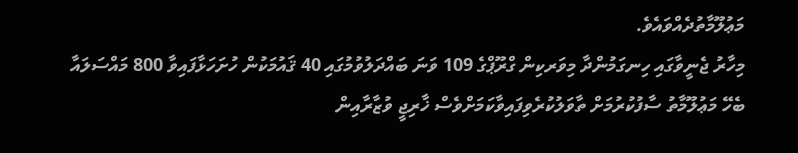މަޢުލޫމާތުދެއްވައެވެ.
މިހާރު ޖެނީވާގައި ހިނގަމުންދާ މިވަރކިން ގްރޫޕްގެ 109 ވަނަ ބައްދަލުވުމުގައި 40 ޤައުމަކުން ހުށަހަޅާފައިވާ 800 މައްސަލައާ ބެހޭ މަޢުލޫމާތު ސާފުކުރުމަށް ތާވަލުކުރެވިފައިވާކަމަށްވެސް ޚާރިޖީ ވުޒާރާއިން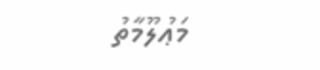މަޢުލޫމާތު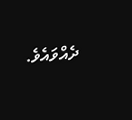ދެއްވައެވެ.